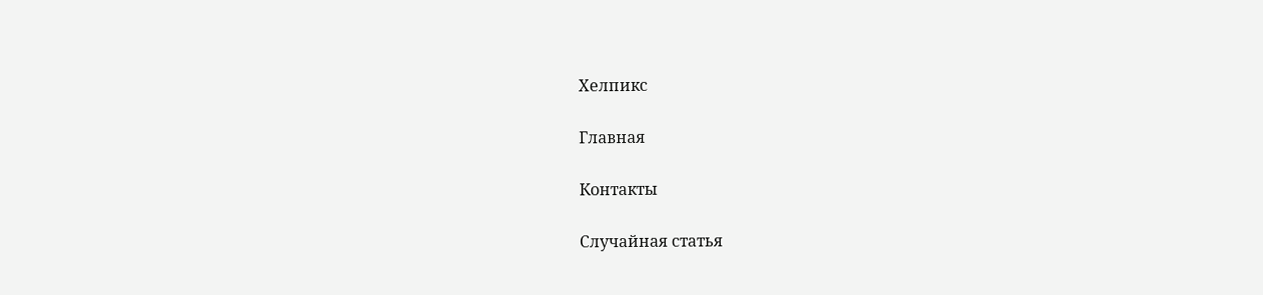Хелпикс

Главная

Контакты

Случайная статья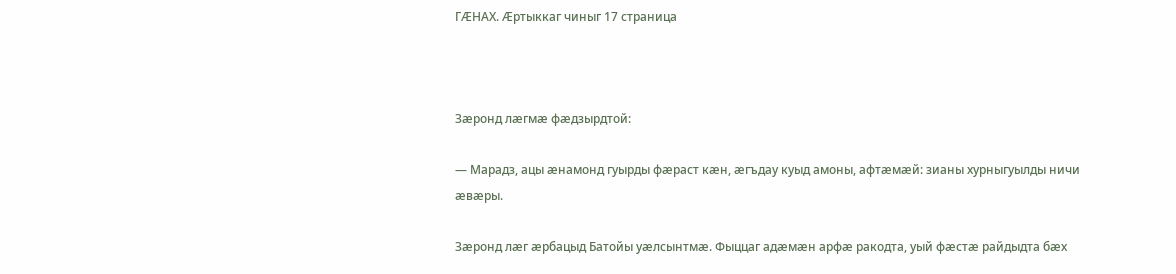ГÆНАХ. Æртыккаг чиныг 17 страница



Зæронд лæгмæ фæдзырдтой:

— Марадз, ацы æнамонд гуырды фæраст кæн, æгъдау куыд амоны, афтæмæй: зианы хурныгуылды ничи æвæры.

Зæронд лæг æрбацыд Батойы уæлсынтмæ. Фыццаг адæмæн арфæ ракодта, уый фæстæ райдыдта бæх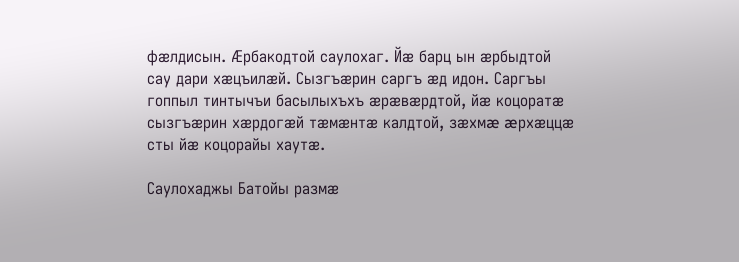фæлдисын. Æрбакодтой саулохаг. Йæ барц ын æрбыдтой сау дари хæцъилæй. Сызгъæрин саргъ æд идон. Саргъы гоппыл тинтычъи басылыхъхъ æрæвæрдтой, йæ коцоратæ сызгъæрин хæрдогæй тæмæнтæ калдтой, зæхмæ æрхæццæ сты йæ коцорайы хаутæ.

Саулохаджы Батойы размæ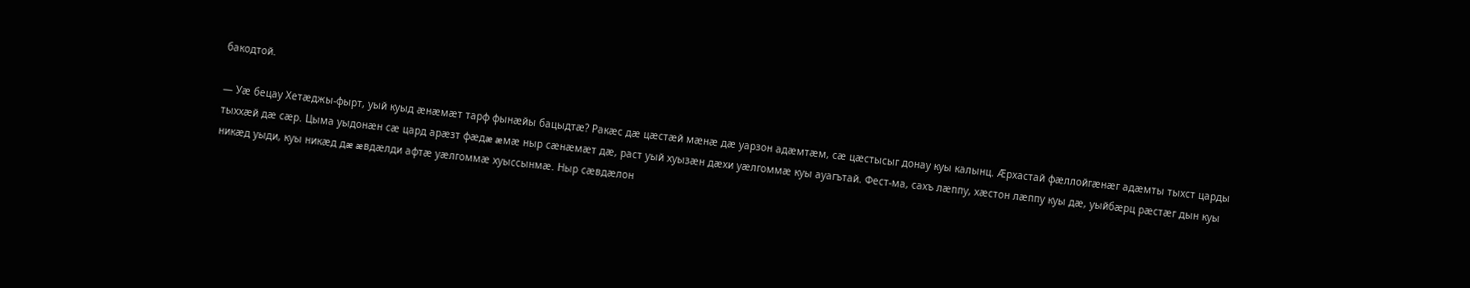бакодтой.

— Уæ бецау Хетæджы-фырт, уый куыд æнæмæт тарф фынæйы бацыдтæ? Ракæс дæ цæстæй мæнæ дæ уарзон адæмтæм, сæ цæстысыг донау куы калынц. Æрхастай фæллойгæнæг адæмты тыхст царды тыххæй дæ сæр. Цыма уыдонæн сæ цард арæзт фæдæ æмæ ныр сæнæмæт дæ, раст уый хуызæн дæхи уæлгоммæ куы ауагътай. Фест-ма, сахъ лæппу, хæстон лæппу куы дæ, уыйбæрц рæстæг дын куы никæд уыди, куы никæд дæ æвдæлди афтæ уæлгоммæ хуыссынмæ. Ныр сæвдæлон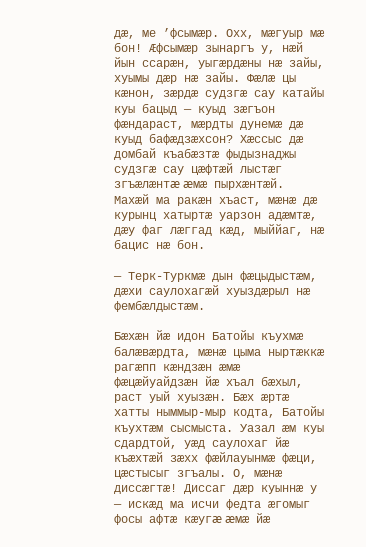дæ, ме ’фсымæр. Охх, мæгуыр мæ бон! Æфсымæр зынаргъ у, нæй йын ссарæн, уыгæрдæны нæ зайы, хуымы дæр нæ зайы. Фæлæ цы кæнон, зæрдæ судзгæ сау катайы куы бацыд — куыд зæгъон фæндараст, мæрдты дунемæ дæ куыд бафæдзæхсон? Хæссыс дæ домбай къабæзтæ фыдызнаджы судзгæ сау цæфтæй лыстæг згъæлæнтæ æмæ пырхæнтæй. Махæй ма ракæн хъаст, мæнæ дæ курынц хатыртæ уарзон адæмтæ, дæу фаг лæггад кæд, мыййаг, нæ бацис нæ бон.

— Терк-Туркмæ дын фæцыдыстæм, дæхи саулохагæй хуыздæрыл нæ фембæлдыстæм.

Бæхæн йæ идон Батойы къухмæ балæвæрдта, мæнæ цыма ныртæккæ рагæпп кæндзæн æмæ фæцæйуайдзæн йæ хъал бæхыл, раст уый хуызæн. Бæх æртæ хатты ныммыр-мыр кодта, Батойы къухтæм сысмыста. Уазал æм куы сдардтой, уæд саулохаг йæ къæхтæй зæхх фæйлауынмæ фæци, цæстысыг згъалы. О, мæнæ диссæгтæ! Диссаг дæр куыннæ у — искæд ма исчи федта æгомыг фосы афтæ кæугæ æмæ йæ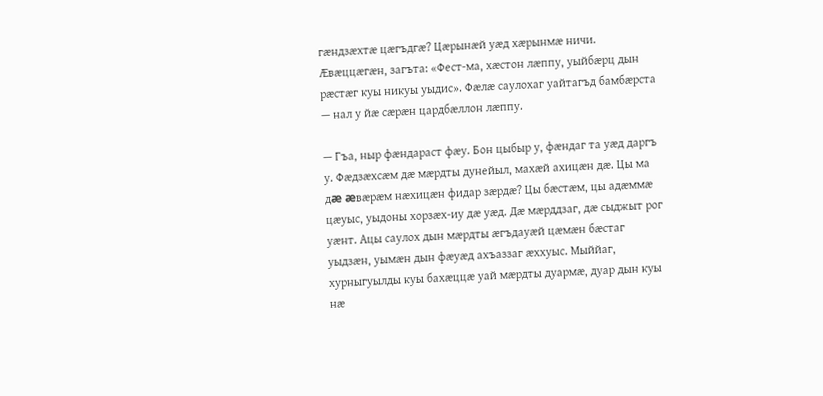гæндзæхтæ цæгъдгæ? Цæрынæй уæд хæрынмæ ничи. Æвæццæгæн, загъта: «Фест-ма, хæстон лæппу, уыйбæрц дын рæстæг куы никуы уыдис». Фæлæ саулохаг уайтагъд бамбæрста — нал у йæ сæрæн цардбæллон лæппу.

— Гъа, ныр фæндараст фæу. Бон цыбыр у, фæндаг та уæд даргъ у. Фæдзæхсæм дæ мæрдты дунейыл, махæй ахицæн дæ. Цы ма дæ æвæрæм нæхицæн фидар зæрдæ? Цы бæстæм, цы адæммæ цæуыс, уыдоны хорзæх-иу дæ уæд. Дæ мæрддзаг, дæ сыджыт рог уæнт. Ацы саулох дын мæрдты æгъдауæй цæмæн бæстаг уыдзæн, уымæн дын фæуæд ахъаззаг æххуыс. Мыййаг, хурныгуылды куы бахæццæ уай мæрдты дуармæ, дуар дын куы нæ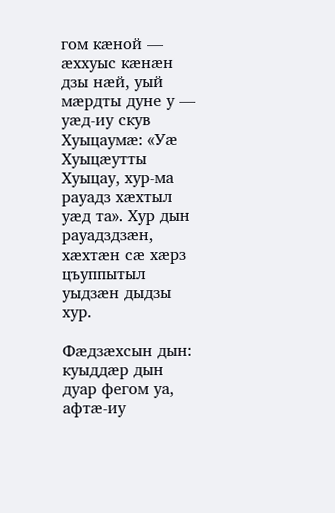гом кæной — æххуыс кæнæн дзы нæй, уый мæрдты дуне у — уæд-иу скув Хуыцаумæ: «Уæ Хуыцæутты Хуыцау, хур-ма рауадз хæхтыл уæд та». Хур дын рауадздзæн, хæхтæн сæ хæрз цъуппытыл уыдзæн дыдзы хур.

Фæдзæхсын дын: куыддæр дын дуар фегом уа, афтæ-иу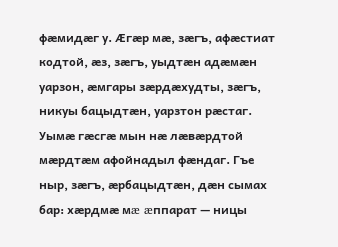фæмидæг у. Æгæр мæ, зæгъ, афæстиат кодтой, æз, зæгъ, уыдтæн адæмæн уарзон, æмгары зæрдæхудты, зæгъ, никуы бацыдтæн, уарзтон рæстаг. Уымæ гæсгæ мын нæ лæвæрдтой мæрдтæм афойнадыл фæндаг. Гъе ныр, зæгъ, æрбацыдтæн, дæн сымах бар: хæрдмæ мæ æппарат — ницы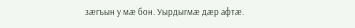зæгъын у мæ бон. Уырдыгмæ дæр афтæ.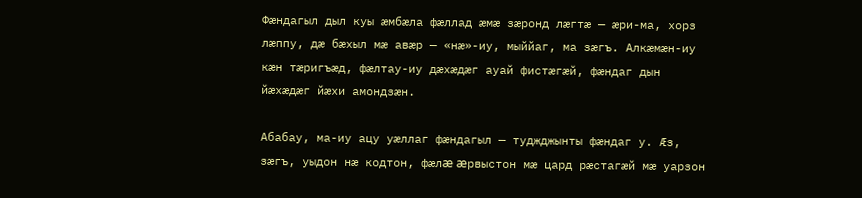Фæндагыл дыл куы æмбæла фæллад æмæ зæронд лæгтæ — æри-ма, хорз лæппу, дæ бæхыл мæ авæр — «нæ»-иу, мыййаг, ма зæгъ. Алкæмæн-иу кæн тæригъæд, фæлтау-иу дæхæдæг ауай фистæгæй, фæндаг дын йæхæдæг йæхи амондзæн.

Абабау, ма-иу ацу уæллаг фæндагыл — туджджынты фæндаг у. Æз, зæгъ, уыдон нæ кодтон, фæлæ æрвыстон мæ цард рæстагæй мæ уарзон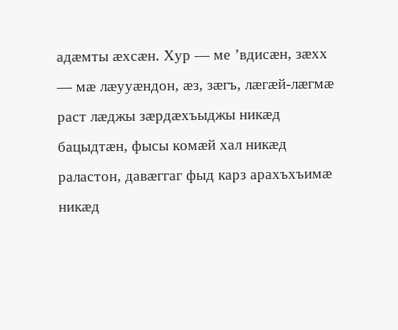адæмты æхсæн. Хур — ме ’вдисæн, зæхх — мæ лæууæндон, æз, зæгъ, лæгæй-лæгмæ раст лæджы зæрдæхъыджы никæд бацыдтæн, фысы комæй хал никæд раластон, давæггаг фыд карз арахъхъимæ никæд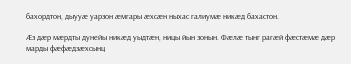бахордтон, дыууæ уарзон æмгары æхсæн ныхас галиумæ никæд бахастон.

Æз дæр мæрдты дунейы никæд уыдтæн, ницы йын зонын. Фæлæ тынг рагæй фæстæмæ дæр марды фæфæдзæхсынц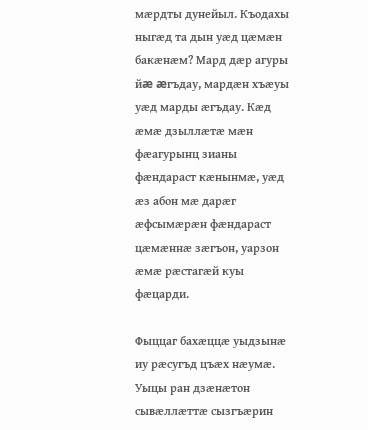мæрдты дунейыл. Къодахы ныгæд та дын уæд цæмæн бакæнæм? Мард дæр агуры йæ æгъдау, мардæн хъæуы уæд марды æгъдау. Кæд æмæ дзыллæтæ мæн фæагурынц зианы фæндараст кæнынмæ, уæд æз абон мæ дарæг æфсымæрæн фæндараст цæмæннæ зæгъон, уарзон æмæ рæстагæй куы фæцарди.

Фыццаг бахæццæ уыдзынæ иу рæсугъд цъæх нæумæ. Уыцы ран дзæнæтон сывæллæттæ сызгъæрин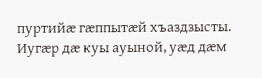пуртийæ гæппытæй хъаздзысты. Иугæр дæ куы ауыной, уæд дæм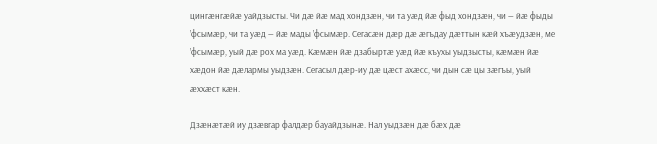цингæнгæйæ уайдзысты. Чи дæ йæ мад хондзæн, чи та уæд йæ фыд хондзæн, чи — йæ фыды ’фсымæр, чи та уæд — йæ мады ’фсымæр. Сегасæн дæр дæ æгъдау дæттын кæй хъæудзæн, ме ’фсымæр, уый дæ рох ма уæд. Кæмæн йæ дзабыртæ уæд йæ къухы уыдзысты, кæмæн йæ хæдон йæ дæлармы уыдзæн. Сегасыл дæр-иу дæ цæст ахæсс, чи дын сæ цы зæгъы, уый æххæст кæн.

Дзæнæтæй иу дзæвгар фалдæр бауайдзынæ. Нал уыдзæн дæ бæх дæ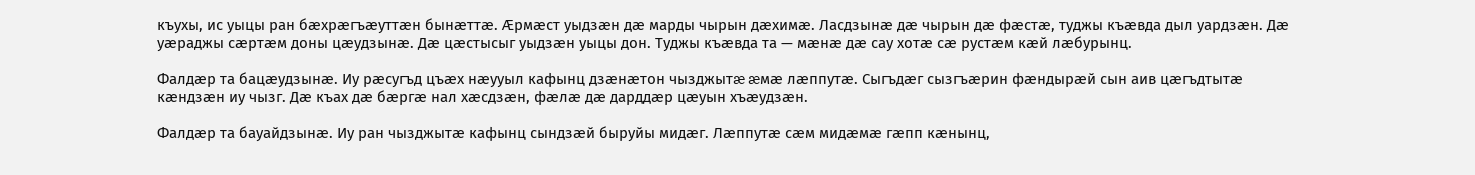къухы, ис уыцы ран бæхрæгъæуттæн бынæттæ. Æрмæст уыдзæн дæ марды чырын дæхимæ. Ласдзынæ дæ чырын дæ фæстæ, туджы къæвда дыл уардзæн. Дæ уæраджы сæртæм доны цæудзынæ. Дæ цæстысыг уыдзæн уыцы дон. Туджы къæвда та — мæнæ дæ сау хотæ сæ рустæм кæй лæбурынц.

Фалдæр та бацæудзынæ. Иу рæсугъд цъæх нæууыл кафынц дзæнæтон чызджытæ æмæ лæппутæ. Сыгъдæг сызгъæрин фæндырæй сын аив цæгъдтытæ кæндзæн иу чызг. Дæ къах дæ бæргæ нал хæсдзæн, фæлæ дæ дарддæр цæуын хъæудзæн.

Фалдæр та бауайдзынæ. Иу ран чызджытæ кафынц сындзæй быруйы мидæг. Лæппутæ сæм мидæмæ гæпп кæнынц,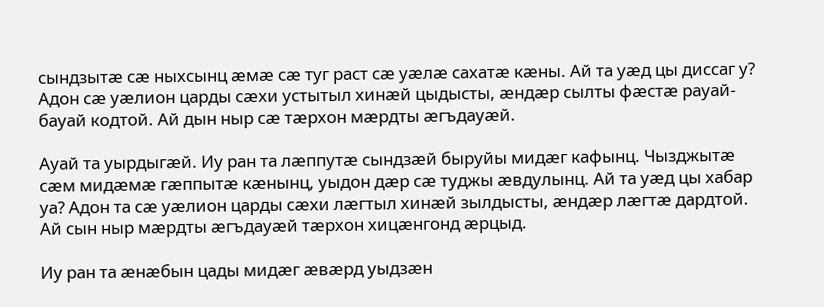сындзытæ сæ ныхсынц æмæ сæ туг раст сæ уæлæ сахатæ кæны. Ай та уæд цы диссаг у? Адон сæ уæлион царды сæхи устытыл хинæй цыдысты, æндæр сылты фæстæ рауай-бауай кодтой. Ай дын ныр сæ тæрхон мæрдты æгъдауæй.

Ауай та уырдыгæй. Иу ран та лæппутæ сындзæй быруйы мидæг кафынц. Чызджытæ сæм мидæмæ гæппытæ кæнынц, уыдон дæр сæ туджы æвдулынц. Ай та уæд цы хабар уа? Адон та сæ уæлион царды сæхи лæгтыл хинæй зылдысты, æндæр лæгтæ дардтой. Ай сын ныр мæрдты æгъдауæй тæрхон хицæнгонд æрцыд.

Иу ран та æнæбын цады мидæг æвæрд уыдзæн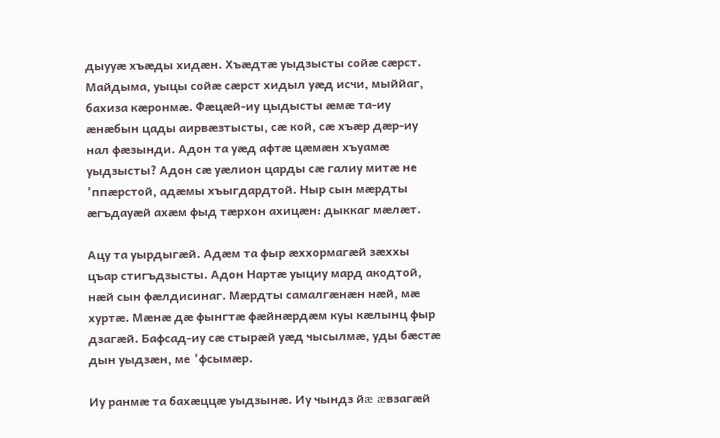дыууæ хъæды хидæн. Хъæдтæ уыдзысты сойæ сæрст. Майдыма, уыцы сойæ сæрст хидыл уæд исчи, мыййаг, бахиза кæронмæ. Фæцæй-иу цыдысты æмæ та-иу æнæбын цады аирвæзтысты, сæ кой, сæ хъæр дæр-иу нал фæзынди. Адон та уæд афтæ цæмæн хъуамæ уыдзысты? Адон сæ уæлион царды сæ галиу митæ не ’ппæрстой, адæмы хъыгдардтой. Ныр сын мæрдты æгъдауæй ахæм фыд тæрхон ахицæн: дыккаг мæлæт.

Ацу та уырдыгæй. Адæм та фыр æххормагæй зæххы цъар стигъдзысты. Адон Нартæ уыциу мард акодтой, нæй сын фæлдисинаг. Мæрдты самалгæнæн нæй, мæ хуртæ. Мæнæ дæ фынгтæ фæйнæрдæм куы кæлынц фыр дзагæй. Бафсад-иу сæ стырæй уæд чысылмæ, уды бæстæ дын уыдзæн, ме ’фсымæр.

Иу ранмæ та бахæццæ уыдзынæ. Иу чындз йæ æвзагæй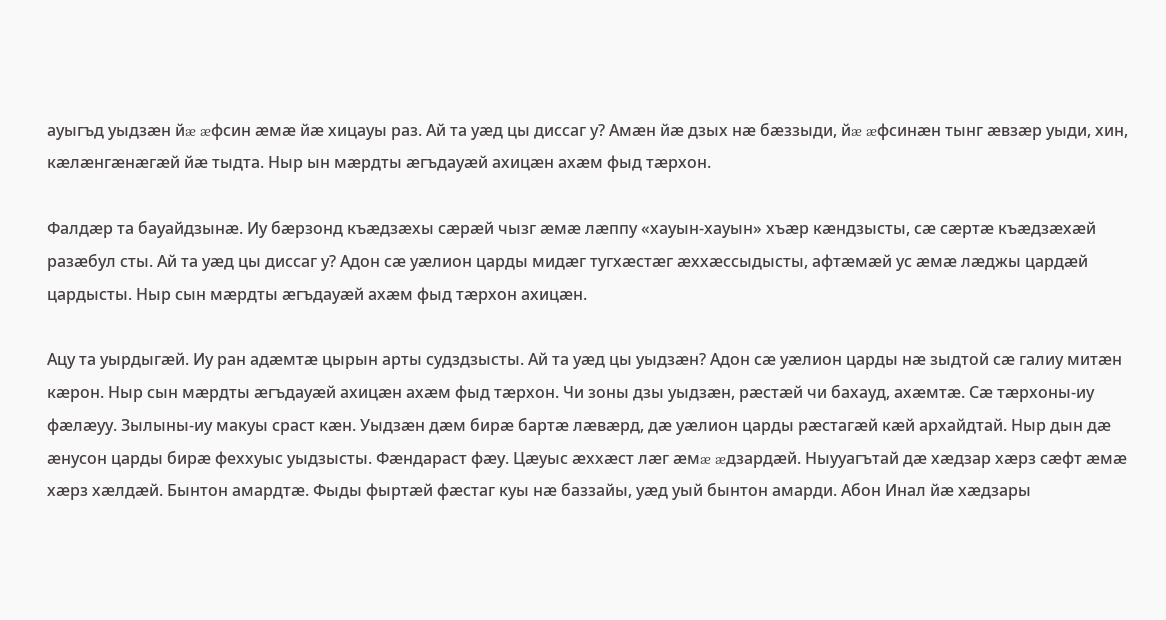ауыгъд уыдзæн йæ æфсин æмæ йæ хицауы раз. Ай та уæд цы диссаг у? Амæн йæ дзых нæ бæззыди, йæ æфсинæн тынг æвзæр уыди, хин, кæлæнгæнæгæй йæ тыдта. Ныр ын мæрдты æгъдауæй ахицæн ахæм фыд тæрхон.

Фалдæр та бауайдзынæ. Иу бæрзонд къæдзæхы сæрæй чызг æмæ лæппу «хауын-хауын» хъæр кæндзысты, сæ сæртæ къæдзæхæй разæбул сты. Ай та уæд цы диссаг у? Адон сæ уæлион царды мидæг тугхæстæг æххæссыдысты, афтæмæй ус æмæ лæджы цардæй цардысты. Ныр сын мæрдты æгъдауæй ахæм фыд тæрхон ахицæн.

Ацу та уырдыгæй. Иу ран адæмтæ цырын арты судздзысты. Ай та уæд цы уыдзæн? Адон сæ уæлион царды нæ зыдтой сæ галиу митæн кæрон. Ныр сын мæрдты æгъдауæй ахицæн ахæм фыд тæрхон. Чи зоны дзы уыдзæн, рæстæй чи бахауд, ахæмтæ. Сæ тæрхоны-иу фæлæуу. Зылыны-иу макуы сраст кæн. Уыдзæн дæм бирæ бартæ лæвæрд, дæ уæлион царды рæстагæй кæй архайдтай. Ныр дын дæ æнусон царды бирæ феххуыс уыдзысты. Фæндараст фæу. Цæуыс æххæст лæг æмæ æдзардæй. Ныууагътай дæ хæдзар хæрз сæфт æмæ хæрз хæлдæй. Бынтон амардтæ. Фыды фыртæй фæстаг куы нæ баззайы, уæд уый бынтон амарди. Абон Инал йæ хæдзары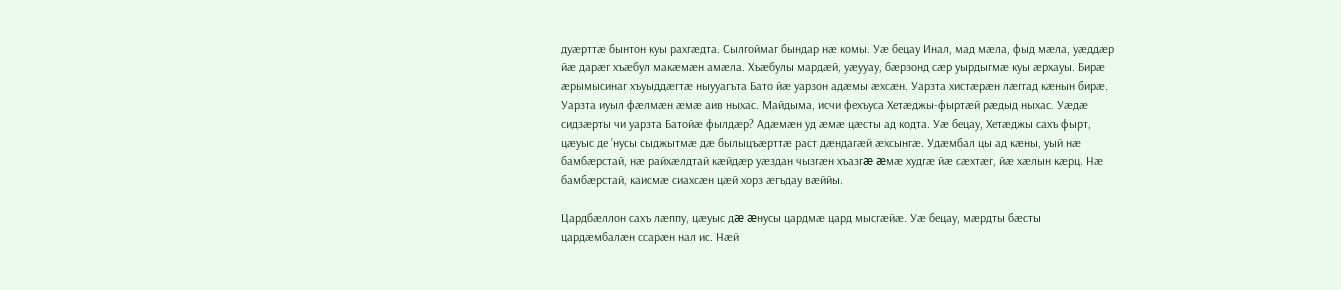дуæрттæ бынтон куы рахгæдта. Сылгоймаг бындар нæ комы. Уæ бецау Инал, мад мæла, фыд мæла, уæддæр йæ дарæг хъæбул макæмæн амæла. Хъæбулы мардæй, уæууау, бæрзонд сæр уырдыгмæ куы æрхауы. Бирæ æрымысинаг хъуыддæгтæ ныууагъта Бато йæ уарзон адæмы æхсæн. Уарзта хистæрæн лæггад кæнын бирæ. Уарзта иуыл фæлмæн æмæ аив ныхас. Майдыма, исчи фехъуса Хетæджы-фыртæй рæдыд ныхас. Уæдæ сидзæрты чи уарзта Батойæ фылдæр? Адæмæн уд æмæ цæсты ад кодта. Уæ бецау, Хетæджы сахъ фырт, цæуыс де ’нусы сыджытмæ дæ былыцъæрттæ раст дæндагæй æхсынгæ. Удæмбал цы ад кæны, уый нæ бамбæрстай, нæ райхæлдтай кæйдæр уæздан чызгæн хъазгæ æмæ худгæ йæ сæхтæг, йæ хæлын кæрц. Нæ бамбæрстай, каисмæ сиахсæн цæй хорз æгъдау вæййы.

Цардбæллон сахъ лæппу, цæуыс дæ æнусы цардмæ цард мысгæйæ. Уæ бецау, мæрдты бæсты цардæмбалæн ссарæн нал ис. Нæй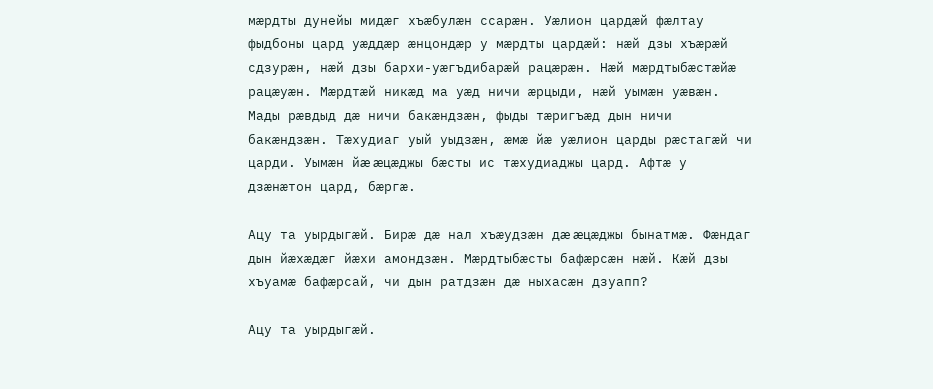мæрдты дунейы мидæг хъæбулæн ссарæн. Уæлион цардæй фæлтау фыдбоны цард уæддæр æнцондæр у мæрдты цардæй: нæй дзы хъæрæй сдзурæн, нæй дзы бархи-уæгъдибарæй рацæрæн. Нæй мæрдтыбæстæйæ рацæуæн. Мæрдтæй никæд ма уæд ничи æрцыди, нæй уымæн уæвæн. Мады рæвдыд дæ ничи бакæндзæн, фыды тæригъæд дын ничи бакæндзæн. Тæхудиаг уый уыдзæн, æмæ йæ уæлион царды рæстагæй чи царди. Уымæн йæ æцæджы бæсты ис тæхудиаджы цард. Афтæ у дзæнæтон цард, бæргæ.

Ацу та уырдыгæй. Бирæ дæ нал хъæудзæн дæ æцæджы бынатмæ. Фæндаг дын йæхæдæг йæхи амондзæн. Мæрдтыбæсты бафæрсæн нæй. Кæй дзы хъуамæ бафæрсай, чи дын ратдзæн дæ ныхасæн дзуапп?

Ацу та уырдыгæй.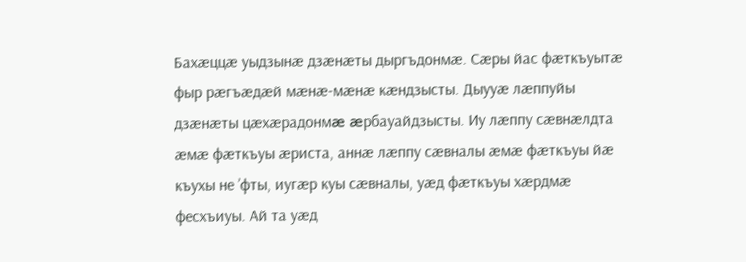Бахæццæ уыдзынæ дзæнæты дыргъдонмæ. Сæры йас фæткъуытæ фыр рæгъæдæй мæнæ-мæнæ кæндзысты. Дыууæ лæппуйы дзæнæты цæхæрадонмæ æрбауайдзысты. Иу лæппу сæвнæлдта æмæ фæткъуы æриста, аннæ лæппу сæвналы æмæ фæткъуы йæ къухы не ’фты, иугæр куы сæвналы, уæд фæткъуы хæрдмæ фесхъиуы. Ай та уæд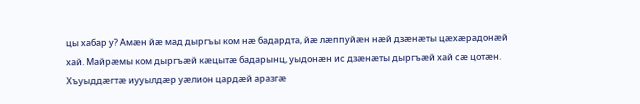цы хабар у? Амæн йæ мад дыргъы ком нæ бадардта, йæ лæппуйæн нæй дзæнæты цæхæрадонæй хай. Майрæмы ком дыргъæй кæцытæ бадарынц, уыдонæн ис дзæнæты дыргъæй хай сæ цотæн. Хъуыддæгтæ иууылдæр уæлион цардæй аразгæ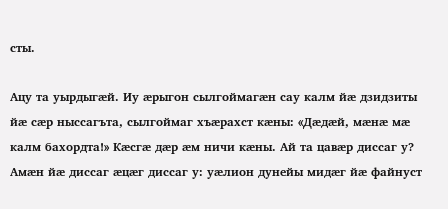сты.

Ацу та уырдыгæй. Иу æрыгон сылгоймагæн сау калм йæ дзидзиты йæ сæр ныссагъта, сылгоймаг хъæрахст кæны: «Дæдæй, мæнæ мæ калм бахордта!» Кæсгæ дæр æм ничи кæны. Ай та цавæр диссаг у? Амæн йæ диссаг æцæг диссаг у: уæлион дунейы мидæг йæ файнуст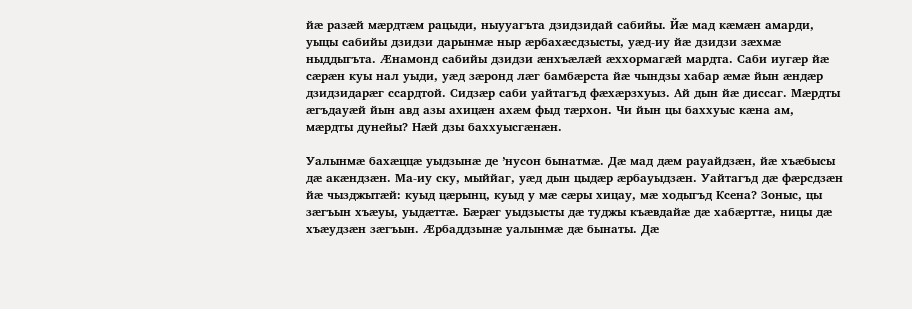йæ разæй мæрдтæм рацыди, ныууагъта дзидзидай сабийы. Йæ мад кæмæн амарди, уыцы сабийы дзидзи дарынмæ ныр æрбахæсдзысты, уæд-иу йæ дзидзи зæхмæ ныддыгъта. Æнамонд сабийы дзидзи æнхъæлæй æххормагæй мардта. Саби иугæр йæ сæрæн куы нал уыди, уæд зæронд лæг бамбæрста йæ чындзы хабар æмæ йын æндæр дзидзидарæг ссардтой. Сидзæр саби уайтагъд фæхæрзхуыз. Ай дын йæ диссаг. Мæрдты æгъдауæй йын авд азы ахицæн ахæм фыд тæрхон. Чи йын цы баххуыс кæна ам, мæрдты дунейы? Нæй дзы баххуысгæнæн.

Уалынмæ бахæццæ уыдзынæ де ’нусон бынатмæ. Дæ мад дæм рауайдзæн, йæ хъæбысы дæ акæндзæн. Ма-иу ску, мыййаг, уæд дын цыдæр æрбауыдзæн. Уайтагъд дæ фæрсдзæн йæ чызджытæй: куыд цæрынц, куыд у мæ сæры хицау, мæ ходыгъд Ксена? Зоныс, цы зæгъын хъæуы, уыдæттæ. Бæрæг уыдзысты дæ туджы къæвдайæ дæ хабæрттæ, ницы дæ хъæудзæн зæгъын. Æрбаддзынæ уалынмæ дæ бынаты. Дæ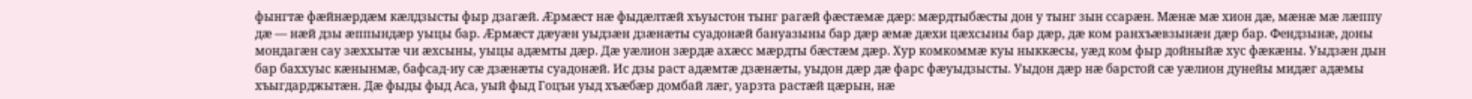фынгтæ фæйнæрдæм кæлдзысты фыр дзагæй. Æрмæст нæ фыдæлтæй хъуыстон тынг рагæй фæстæмæ дæр: мæрдтыбæсты дон у тынг зын ссарæн. Мæнæ мæ хион дæ, мæнæ мæ лæппу дæ — нæй дзы æппындæр уыцы бар. Æрмæст дæуæн уыдзæн дзæнæты суадонæй бануазыны бар дæр æмæ дæхи цæхсыны бар дæр, дæ ком ранхъæвзынæн дæр бар. Фендзынæ, доны мондагæн сау зæххытæ чи æхсыны, уыцы адæмты дæр. Дæ уæлион зæрдæ ахæсс мæрдты бæстæм дæр. Хур комкоммæ куы ныккæсы, уæд ком фыр дойныйæ хус фæкæны. Уыдзæн дын бар баххуыс кæнынмæ, бафсад-иу сæ дзæнæты суадонæй. Ис дзы раст адæмтæ дзæнæты, уыдон дæр дæ фарс фæуыдзысты. Уыдон дæр нæ барстой сæ уæлион дунейы мидæг адæмы хъыгдарджытæн. Дæ фыды фыд Аса, уый фыд Гоцъи уыд хъæбæр домбай лæг, уарзта растæй цæрын, нæ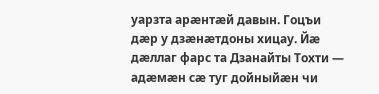уарзта арæнтæй давын. Гоцъи дæр у дзæнæтдоны хицау. Йæ дæллаг фарс та Дзанайты Тохти — адæмæн сæ туг дойныйæн чи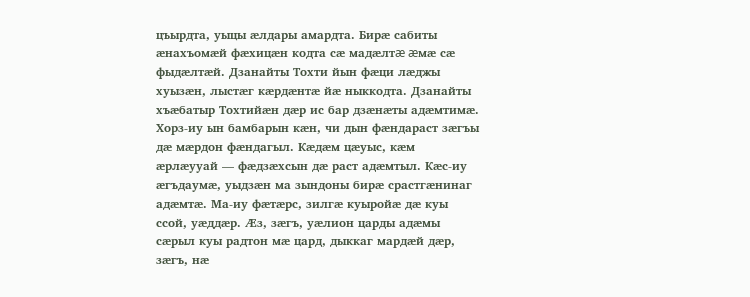цъырдта, уыцы æлдары амардта. Бирæ сабиты æнахъомæй фæхицæн кодта сæ мадæлтæ æмæ сæ фыдæлтæй. Дзанайты Тохти йын фæци лæджы хуызæн, лыстæг кæрдæнтæ йæ ныккодта. Дзанайты хъæбатыр Тохтийæн дæр ис бар дзæнæты адæмтимæ. Хорз-иу ын бамбарын кæн, чи дын фæндараст зæгъы дæ мæрдон фæндагыл. Кæдæм цæуыс, кæм æрлæууай — фæдзæхсын дæ раст адæмтыл. Кæс-иу æгъдаумæ, уыдзæн ма зындоны бирæ срастгæнинаг адæмтæ. Ма-иу фæтæрс, зилгæ куыройæ дæ куы ссой, уæддæр. Æз, зæгъ, уæлион царды адæмы сæрыл куы радтон мæ цард, дыккаг мардæй дæр, зæгъ, нæ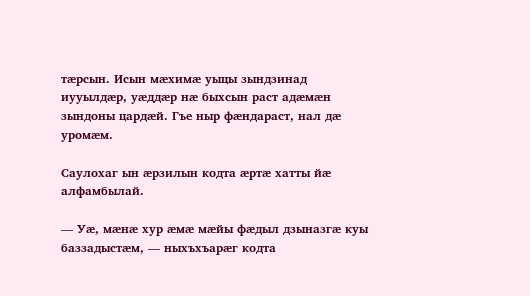тæрсын. Исын мæхимæ уыцы зындзинад иууылдæр, уæддæр нæ быхсын раст адæмæн зындоны цардæй. Гъе ныр фæндараст, нал дæ уромæм.

Саулохаг ын æрзилын кодта æртæ хатты йæ алфамбылай.

— Уæ, мæнæ хур æмæ мæйы фæдыл дзыназгæ куы баззадыстæм, — ныхъхъарæг кодта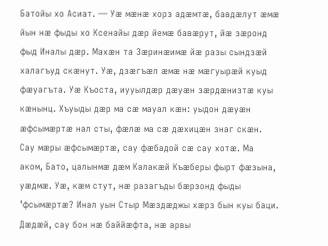Батойы хо Асиат. — Уæ мæнæ хорз адæмтæ, бавдæлут æмæ йын нæ фыды хо Ксенайы дæр йемæ бавæрут, йæ зæронд фыд Иналы дæр. Махæн та Зæринæимæ йæ разы сындзæй халагъуд скæнут. Уæ, дзæгъæл æмæ нæ мæгуырæй куыд фæуагъта. Уæ Къоста, иууылдæр дæуæн зæрдæнизтæ куы кæнынц. Хъуыды дæр ма сæ мауал кæн: уыдон дæуæн æфсымæртæ нал сты, фæлæ ма сæ дæхицæн знаг скæн. Сау мæры æфсымæртæ, сау фæбадой сæ сау хотæ. Ма аком, Бато, цалынмæ дæм Калакæй Къæберы фырт фæзына, уæдмæ. Уæ, кæм стут, нæ разагъды бæрзонд фыды ’фсымæртæ? Инал уын Стыр Мæздæджы хæрз бын куы баци. Дæдæй, сау бон нæ баййæфта, нæ арвы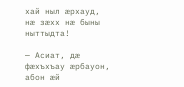хай ныл æрхауд, нæ зæхх нæ быны ныттыдта!

— Асиат, дæ фæхъхъау æрбауон, абон æй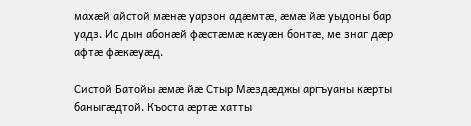махæй айстой мæнæ уарзон адæмтæ, æмæ йæ уыдоны бар уадз. Ис дын абонæй фæстæмæ кæуæн бонтæ, ме знаг дæр афтæ фæкæуæд.

Систой Батойы æмæ йæ Стыр Мæздæджы аргъуаны кæрты баныгæдтой. Къоста æртæ хатты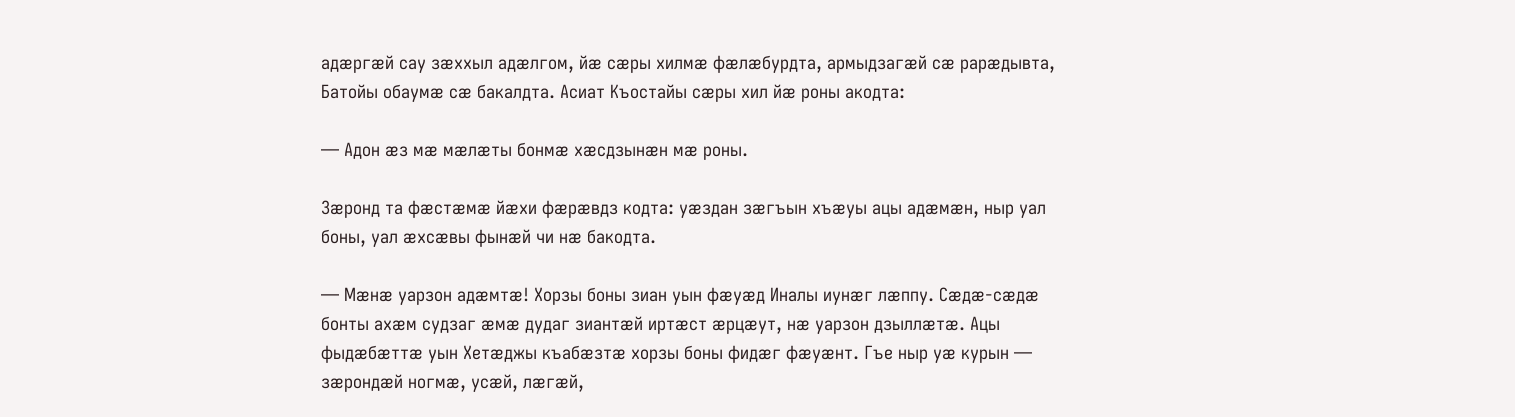адæргæй сау зæххыл адæлгом, йæ сæры хилмæ фæлæбурдта, армыдзагæй сæ рарæдывта, Батойы обаумæ сæ бакалдта. Асиат Къостайы сæры хил йæ роны акодта:

— Адон æз мæ мæлæты бонмæ хæсдзынæн мæ роны.

Зæронд та фæстæмæ йæхи фæрæвдз кодта: уæздан зæгъын хъæуы ацы адæмæн, ныр уал боны, уал æхсæвы фынæй чи нæ бакодта.

— Мæнæ уарзон адæмтæ! Хорзы боны зиан уын фæуæд Иналы иунæг лæппу. Сæдæ-сæдæ бонты ахæм судзаг æмæ дудаг зиантæй иртæст æрцæут, нæ уарзон дзыллæтæ. Ацы фыдæбæттæ уын Хетæджы къабæзтæ хорзы боны фидæг фæуæнт. Гъе ныр уæ курын — зæрондæй ногмæ, усæй, лæгæй,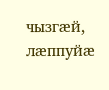чызгæй, лæппуйæ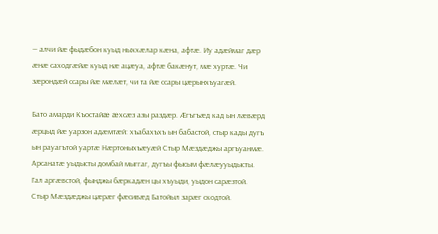— алчи йæ фыдæбон куыд ныххæлар кæна, афтæ. Иу адæймаг дæр æнæ саходгæйæ куыд нæ ацæуа, афтæ бакæнут, мæ хуртæ. Чи зæрондæй ссары йæ мæлæт, чи та йæ ссары цæрынхъуагæй.

Бато амарди Къостайæ æхсæз азы раздæр. Æгъгъæд кад ын лæвæрд æрцыд йæ уарзон адæмтæй: хъабахъхъ ын бабастой, стыр кады дугъ ын рауагътой уартæ Нæртоныхъæуæй Стыр Мæздæджы аргъуанмæ. Арсанатæ уыдысты домбай мыггаг, дугъы фысым фæлæууыдысты. Гал аргæвстой, фынджы бæркадæн цы хъуыди, уыдон сарæзтой. Стыр Мæздæджы цæрæг фæсивæд Батойыл зарæг скодтой.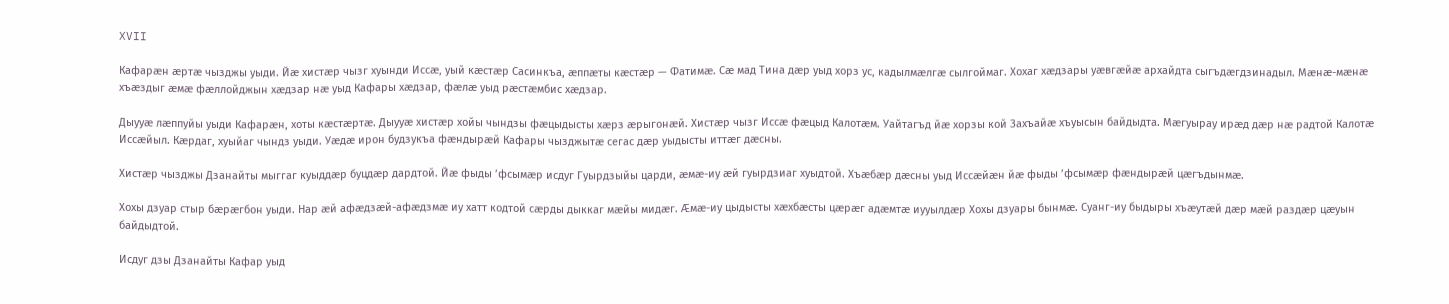XVII

Кафарæн æртæ чызджы уыди. Йæ хистæр чызг хуынди Иссæ, уый кæстæр Сасинкъа, æппæты кæстæр — Фатимæ. Сæ мад Тина дæр уыд хорз ус, кадылмæлгæ сылгоймаг. Хохаг хæдзары уæвгæйæ архайдта сыгъдæгдзинадыл. Мæнæ-мæнæ хъæздыг æмæ фæллойджын хæдзар нæ уыд Кафары хæдзар, фæлæ уыд рæстæмбис хæдзар.

Дыууæ лæппуйы уыди Кафарæн, хоты кæстæртæ. Дыууæ хистæр хойы чындзы фæцыдысты хæрз æрыгонæй. Хистæр чызг Иссæ фæцыд Калотæм. Уайтагъд йæ хорзы кой Захъайæ хъуысын байдыдта. Мæгуырау ирæд дæр нæ радтой Калотæ Иссæйыл. Кæрдаг, хуыйаг чындз уыди. Уæдæ ирон будзукъа фæндырæй Кафары чызджытæ сегас дæр уыдысты иттæг дæсны.

Хистæр чызджы Дзанайты мыггаг куыддæр буцдæр дардтой. Йæ фыды ’фсымæр исдуг Гуырдзыйы царди, æмæ-иу æй гуырдзиаг хуыдтой. Хъæбæр дæсны уыд Иссæйæн йæ фыды ’фсымæр фæндырæй цæгъдынмæ.

Хохы дзуар стыр бæрæгбон уыди. Нар æй афæдзæй-афæдзмæ иу хатт кодтой сæрды дыккаг мæйы мидæг. Æмæ-иу цыдысты хæхбæсты цæрæг адæмтæ иууылдæр Хохы дзуары бынмæ. Суанг-иу быдыры хъæутæй дæр мæй раздæр цæуын байдыдтой.

Исдуг дзы Дзанайты Кафар уыд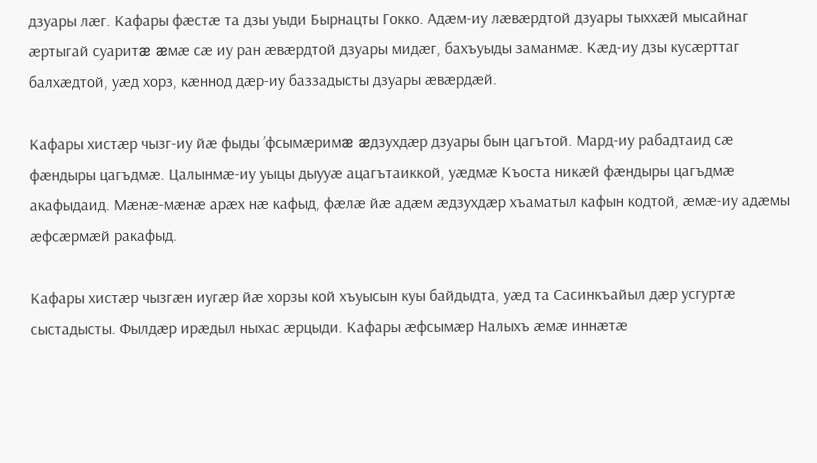дзуары лæг. Кафары фæстæ та дзы уыди Бырнацты Гокко. Адæм-иу лæвæрдтой дзуары тыххæй мысайнаг æртыгай суаритæ æмæ сæ иу ран æвæрдтой дзуары мидæг, бахъуыды заманмæ. Кæд-иу дзы кусæрттаг балхæдтой, уæд хорз, кæннод дæр-иу баззадысты дзуары æвæрдæй.

Кафары хистæр чызг-иу йæ фыды ’фсымæримæ æдзухдæр дзуары бын цагътой. Мард-иу рабадтаид сæ фæндыры цагъдмæ. Цалынмæ-иу уыцы дыууæ ацагътаиккой, уæдмæ Къоста никæй фæндыры цагъдмæ акафыдаид. Мæнæ-мæнæ арæх нæ кафыд, фæлæ йæ адæм æдзухдæр хъаматыл кафын кодтой, æмæ-иу адæмы æфсæрмæй ракафыд.

Кафары хистæр чызгæн иугæр йæ хорзы кой хъуысын куы байдыдта, уæд та Сасинкъайыл дæр усгуртæ сыстадысты. Фылдæр ирæдыл ныхас æрцыди. Кафары æфсымæр Налыхъ æмæ иннæтæ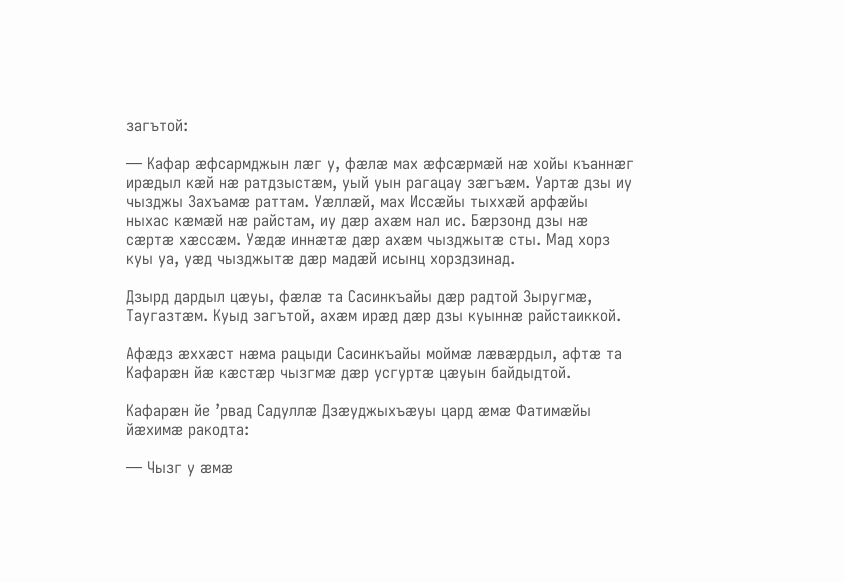загътой:

— Кафар æфсармджын лæг у, фæлæ мах æфсæрмæй нæ хойы къаннæг ирæдыл кæй нæ ратдзыстæм, уый уын рагацау зæгъæм. Уартæ дзы иу чызджы Захъамæ раттам. Уæллæй, мах Иссæйы тыххæй арфæйы ныхас кæмæй нæ райстам, иу дæр ахæм нал ис. Бæрзонд дзы нæ сæртæ хæссæм. Уæдæ иннæтæ дæр ахæм чызджытæ сты. Мад хорз куы уа, уæд чызджытæ дæр мадæй исынц хорздзинад.

Дзырд дардыл цæуы, фæлæ та Сасинкъайы дæр радтой Зыругмæ, Таугазтæм. Куыд загътой, ахæм ирæд дæр дзы куыннæ райстаиккой.

Афæдз æххæст нæма рацыди Сасинкъайы моймæ лæвæрдыл, афтæ та Кафарæн йæ кæстæр чызгмæ дæр усгуртæ цæуын байдыдтой.

Кафарæн йе ’рвад Садуллæ Дзæуджыхъæуы цард æмæ Фатимæйы йæхимæ ракодта:

— Чызг у æмæ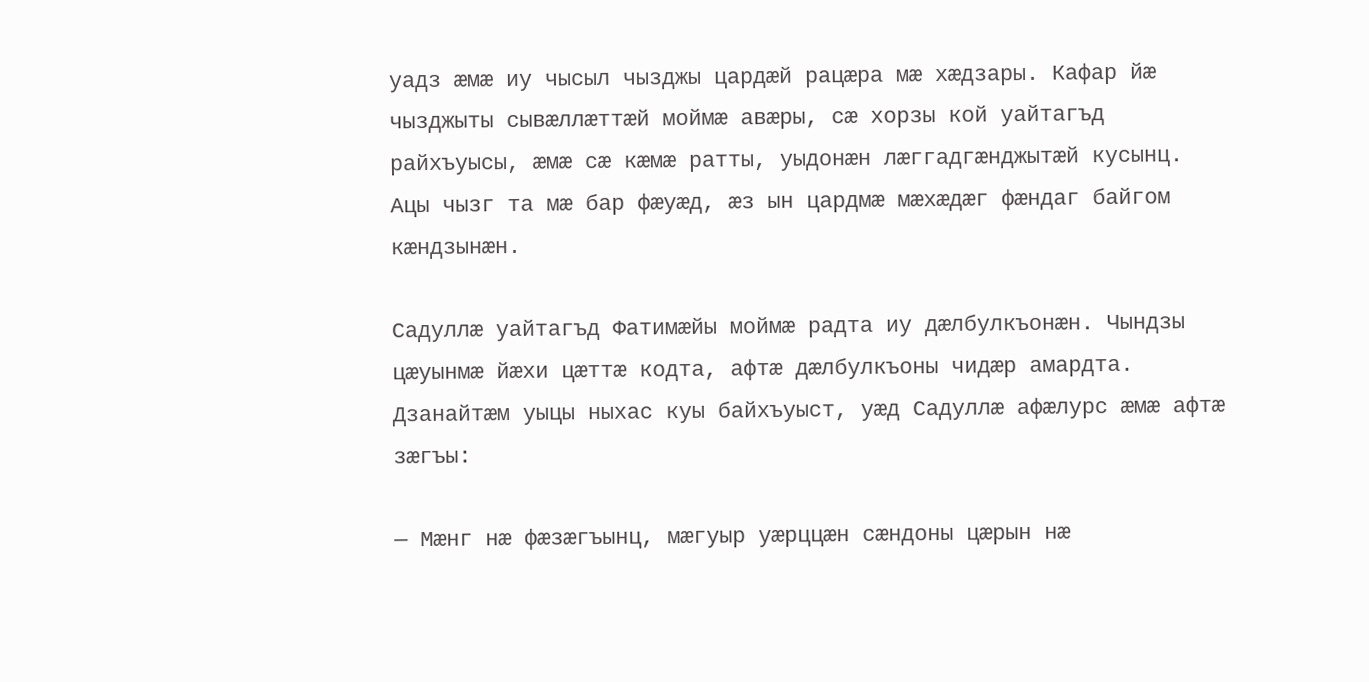уадз æмæ иу чысыл чызджы цардæй рацæра мæ хæдзары. Кафар йæ чызджыты сывæллæттæй моймæ авæры, сæ хорзы кой уайтагъд райхъуысы, æмæ сæ кæмæ ратты, уыдонæн лæггадгæнджытæй кусынц. Ацы чызг та мæ бар фæуæд, æз ын цардмæ мæхæдæг фæндаг байгом кæндзынæн.

Садуллæ уайтагъд Фатимæйы моймæ радта иу дæлбулкъонæн. Чындзы цæуынмæ йæхи цæттæ кодта, афтæ дæлбулкъоны чидæр амардта. Дзанайтæм уыцы ныхас куы байхъуыст, уæд Садуллæ афæлурс æмæ афтæ зæгъы:

— Мæнг нæ фæзæгъынц, мæгуыр уæрццæн сæндоны цæрын нæ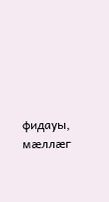фидауы, мæллæг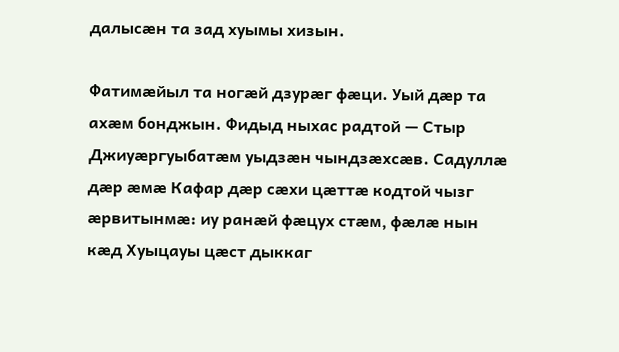далысæн та зад хуымы хизын.

Фатимæйыл та ногæй дзурæг фæци. Уый дæр та ахæм бонджын. Фидыд ныхас радтой — Стыр Джиуæргуыбатæм уыдзæн чындзæхсæв. Садуллæ дæр æмæ Кафар дæр сæхи цæттæ кодтой чызг æрвитынмæ: иу ранæй фæцух стæм, фæлæ нын кæд Хуыцауы цæст дыккаг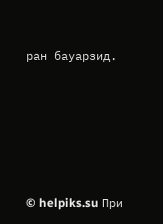ран бауарзид.





© helpiks.su При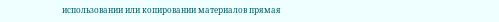использовании или копировании материалов прямая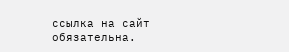ссылка на сайт обязательна.